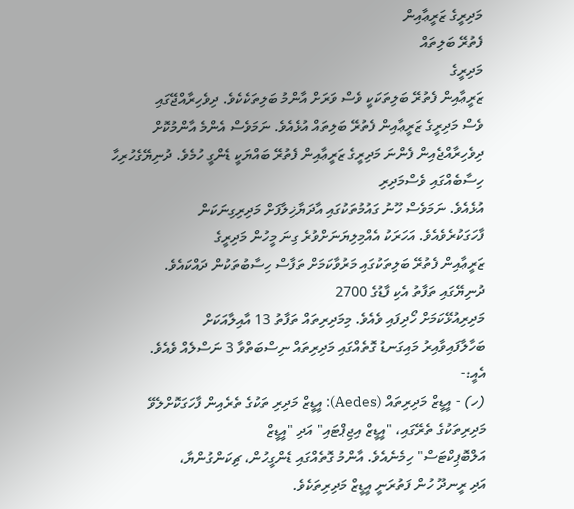މަދިރީގެ ޒަރީޢާއިން
ފެތުރޭ ބަލިތައް
މަދިރީގެ
ޒަރީޢާއިން ފެތުރޭ ބަލިތަކަކީ ވެސް ވަރަށް އާންމު ބަލިތަކެކެވެ. ދިވެހިރާއްޖޭގައި
ވެސް މަދިރީގެ ޒަރީޢާއިން ފެތުރޭ ބަލިތައް އުޅެއެވެ. ނަމަވެސް އެންމެ އާންމުކޮށް
ދިވެހިރާއްޖެއިން ފެންނަ މަދިރީގެ ޒަރީޢާއިން ފެތުރޭ ބައްޔަކީ ޑެންގީ ހުމެވެ. ދުނިޔޭގެހުރިހާ ހިސާބެއްގައި ވެސްމަދިރި
އުޅެއެވެ. ނަމަވެސް ހޫނު ގައުމުތަކުގައި އާދަޔާޚިލާފަށް މަދިރިގިނަކަން
ފާހަގަކުރެވެއެވެ. އަހަރަކު އެއްމިލިޔަނަށްވުރެ ގިނަ މީހުން މަދިރީގެ
ޒަރީޢާއިން ފެތުރޭ ބަލިތަކުގައި މަރުވާކަމަށް ތަފާސް ހިސާބުތަކުން ދައްކައެވެ.
ދުނިޔޭގައި ތަފާތު އެކި ފާޑުގެ 2700
މަދިރިއުޅޭކަމަށް ހޯދިފައި ވެއެވެ. މިމަދިރިތައް ތަފާތު 13 އާއިލާއަކަށް
ބަހާލާފައިވާއިރު މައިގަނޑު ގޮތެއްގައި މަދިރިތައް ނިސްބަތްވާ 3 ނަސްލެއް ވެއެވެ.
އެއީ:-
(ހ) - އީޑީޒް މަދިރިތައް (Aedes): އީޑީޒް މަދިރި ތަކުގެ ތެރެއިން ފާހަގަކޮށްލެވޭ
މަދިރިތަކުގެ ތެރޭގައި، "އީޑީޒް އިޖިޕްޓައި" އަދި "އީޑީޒް
އަލްބޮޕިކްޓަސް" ހިމެނެއެވެ. އާންމު ގޮތެއްގައި ޑެންގީހުން، ޗިކަންގުންޔާ،
އަދި ރީނދޫ ހުން ފަތުރަނީ އީޑީޒް މަދިރިތަކެވެ.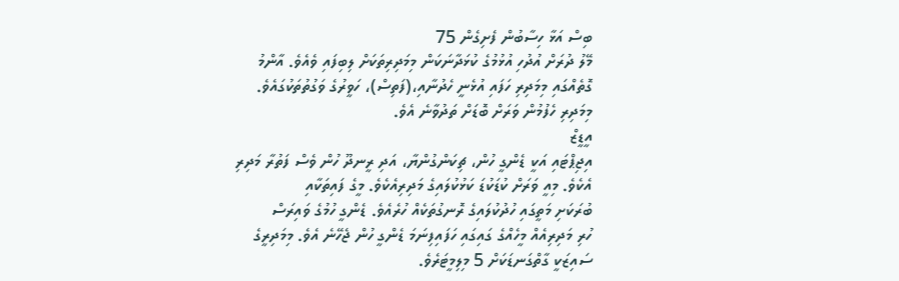ބިސް އަޅާ ހިސާބުން ފެށިގެން 75
މޭލު ދުރަށް އުދުހި އުޅުމުގެ ކުޅަދާނަކަން މިމަދިރިތަކަށް ލިބިފައި ވެއެވެ. އާންމު
ގޮތެއްގައި މިމަދިރި ހަފައި އުޅެނީ ހެދުނާއި،(ފަތިސް)، ހަވީރުގެ ވަގުތުތަކުގައެވެ.
މިމަދިރި ހެފުމުން ވަރަށް ބޮޑަށް ތަދުވާނެ އެވެ.
އީޑީޒް
އިޖިޕްޓައި އަކީ ޑެންގީ ހުން، ޗިކަންގުންޔާ، އަދި ރީނދޫ ހުން ވެސް ފަތުރާ މަދިރި
އެކެވެ. މިއީ ވަރަށް ކުޑަކުޑަ ކަޅުކުލައިގެ މަދިރިއެކެވެ. މީގެ ފައިތަކާއި
ބުރަކަށި މަތީގައި ހުދުކުލައިގެ ރޮނގުތަކެއް ހުރެއެވެ. ޑެންގީ ހުމުގެ ވައިރަސް
ހުރި މަދިރިއެއް މީހެއްގެ ގައިގައި ހަފައިފިނަމަ ޑެންގީ ހުން ޖެހޭނެ އެވެ. މިމަދިރީގެ
ސައިޒަކީ ގާތްގަނޑަކަށް 5 މިލިމީޓަރެވެ.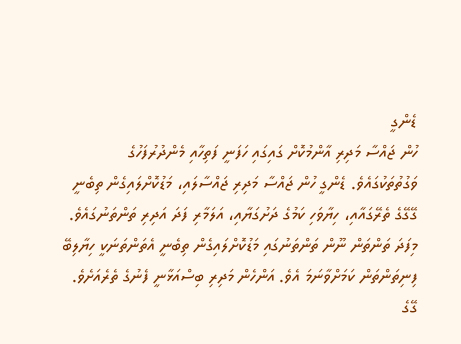ޑެންގީ
ހުން ޖައްސާ މަދިރި އާންމުކޮށް ގައިގައި ހަފަނީ ފަތިހާއި މެންދުރުފަހުގެ
ވަގުތުތަކުގައެވެ. ޑެންގީ ހުން ޖައްސާ މަދިރި ޖައްސާލައި، މަޑުކޮށްލައިގެން ތިބެނީ
ގޭގޭގެ ތެރޭގައާއި، ހިޔާވަހި ކަމުގެ ދަށުގަޔާއި، އަލަމާރި ފަދަ އަދިރި ތަންތަނުގައެވެ.
މިފަދަ ތަންތަން ނޫން ތަންތަނުގައި މަޑުކޮށްލައިގެން ތިބެނީ އެތަންތަނަކީ ހިޔާލިބޭ
ފިނިތަންތަން ކަމަށްވާނަމަ އެވެ. އަންހެން މަދިރި ބިސްއަޅާނީ ފެނުގެ ތެރެއަށެވެ.
ގޭގެ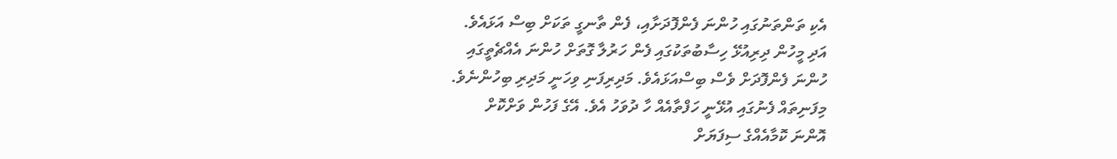އެކި ތަންތަނުގައި ހުންނަ ފެންފޮދަށާއި، ފެން ތާނގީ ތަކަށް ބިސް އަޅައެވެ.
އަދި މީހުން ދިރިއުޅޭ ހިސާބުތަކުގައި ފެން ހަރުލާ ގޮތަށް ހުންނަ އެއްޗެތީގައި
ހުންނަ ފެންފޮދަށް ވެސް ބިސްއަޅައެވެ. މަދިރިފަނި ވިހަނީ މަދިރި ބިހުންނެވެ.
މިފަނިތައް ފެނުގައި އުޅޭނީ ހަފްތާއެއް ހާ ދުވަހު އެވެ. އޭގެ ފަހުން ވަށްކޮށް
އޮންނަ ކޮމާއެއްގެ ސިފަޔަށް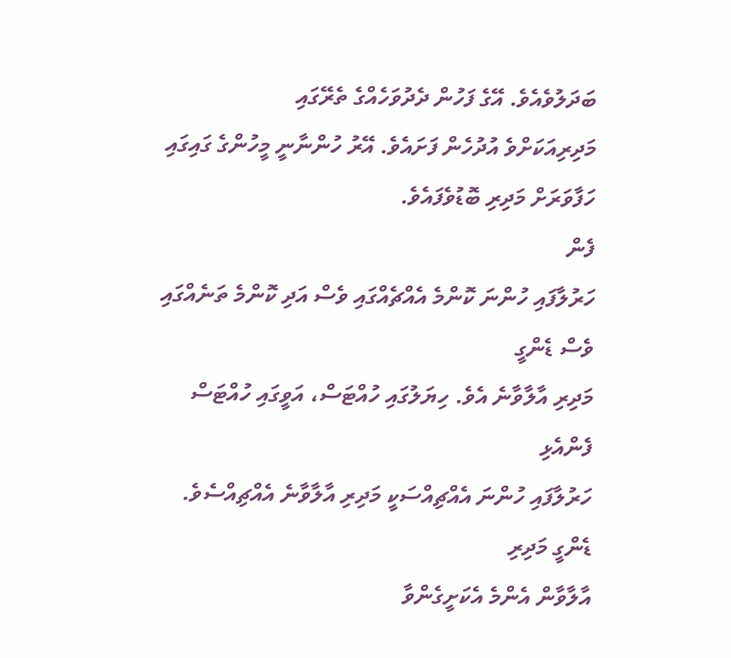ބަދަލުވެއެވެ. އޭގެ ފަހުން ދެދުވަހެއްގެ ތެރޭގައި
މަދިރިއަކަށްވެ އުދުހެން ފަށައެވެ. އޭރު ހުންނާނީ މީހުންގެ ގައިގައި ހަފާވަރަށް މަދިރި ބޮޑުވެފައެވެ.
ފެން
ހަރުލާފައި ހުންނަ ކޮންމެ އެއްޗެއްގައި ވެސް އަދި ކޮންމެ ތަނެއްގައި ވެސް ޑެންގީ
މަދިރި އާލާވާނެ އެވެ. ހިޔަލުގައި ހުއްޓަސް، އަވީގައި ހުއްޓަސް ފެންއެޅި
ހަރުލާފައި ހުންނަ އެއްޗިއްސަކީ މަދިރި އާލާވާނެ އެއްޗިއްސެވެ. ޑެންގީ މަދިރި
އާލާވާން އެންމެ އެކަށީގެންވާ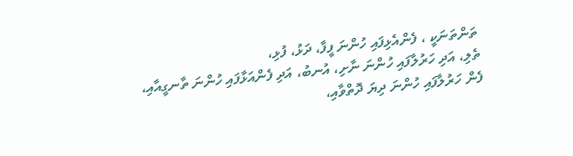ތަންތަނަކީ ، ފެންއެޅިފައި ހުންނަ ފީފާ، ދަޅު، ފުޅި،
ތެލި، އަދި ހަރުލާފައި ހުންނަ ނާށި، އުނބު، އަދި ފެންއަޅާފައި ހުންނަ ތާނގީއާއި،
ފެން ހަރުލާފައި ހުންނަ ދިޔަ ދޮތްވާއި،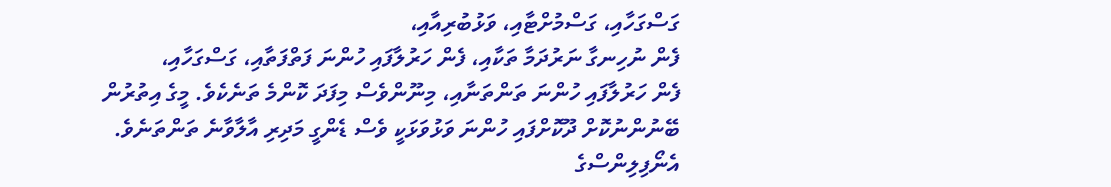ގަސްގަހާއި، ގަސްމުށްޓާއި، ވަޅުބުރިއާއި،
ފެން ނުހިނގާ ނަރުދަމާ ތަކާއި، ފެން ހަރުލާފައި ހުންނަ ފަތްފަތާއި، ގަސްގަހާއި،
ފެން ހަރުލާފައި ހުންނަ ތަންތަނާއި، މިނޫންވެސް މިފަދަ ކޮންމެ ތަނެކެވެ. މީގެ އިތުރުން
ބޭނުންނުކޮށް ދޫކޮށްފައި ހުންނަ ވަޅުވަޅަކީ ވެސް ޑެންގީ މަދިރި އާލާވާނެ ތަންތަނެވެ.
އެނޯފިލިންސްގެ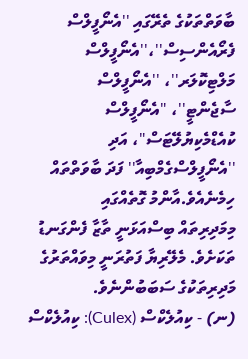ބާވަތްތަކުގެ ތެރޭގައި ''އެނޯފީލްސް ފެރޯއެންސިސް''،''އެނޯފީލްސް މަލްޓިކޮލަރ''، ''އެނޯފީލްސް
ސާޖެންޓީ''، "އެނޯފީލްސް ކުއެޑްމެކިޔުލޭޓަސް"، އަދި
''އެނޯފީލްސްގެމްބިއާ'' ފަދަ ބާވަތްތައް ހިމެނެއެވެ.އާންމު ގޮތެއްގައި
މިމަދިރިތައް ބިސްއަޅަނީ ތާޒާ ފެންގަނޑު ތަކަށެވެ. މެލޭރިޔާ ފަތުރަނީ މިވައްތަރުގެ
މަދިރިތަކުގެ ސަބަބުންނެވެ.
(ނ) - ކިއުލެކްސް (Culex): ކިއުލެކްސް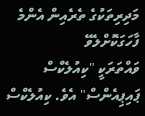މަދިރިތަކުގެ ތެރެއިން އެންމެ ފާހަގަކޮށްލެވޭ
ވައްތަރަކީ "ކިއުލެކްސް ޕައިޕިއެންސް" އެވެ. ކިއުލެކްސް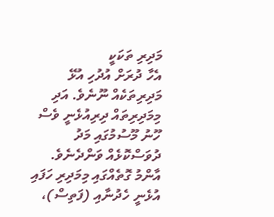މަދިރި ތަކަކީ
އެހާ ދުރަށް އުދުހި އުޅޭ މަދިރިތަކެއް ނޫނެވެ. އަދި މިމަދިރިތައް ދިރިއުޅެނީ ވެސް
ހޫނު މޫސުމުގައި މަދު ދުވަސްކޮޅެއް ވަންދެނެވެ. އާންމު ގޮތެއްގައި މިމަދިރި ހަފައި
އުޅެނީ ހެދުނާއި (ފަތިސް)،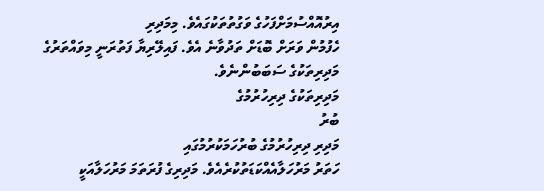އިރުއޮއްސުމަށްފަހުގެ ވަގުތުތަކުގައެވެ. މިމަދިރި
ހެފުމުން ވަރަށް ބޮޑަށް ތަދުވާނެ އެވެ. ފައިލޭރިޔާ ފަތުރަނީ މިވައްތަރުގެ
މަދިރިތަކުގެ ސަބަބުންނެވެ.
މަދިރިތަކުގެ ދިރިހުރުމުގެ
ބުރު
މަދިރި ދިރިހުރުމުގެ ބުރުހަމަކުރުމުގައި
ހަތަރު މަރުހަލާއެއްކަޑަތުކުރެއެވެ. މަދިރިގެ ފުރަތަމަ މަރުހަލާއަކީ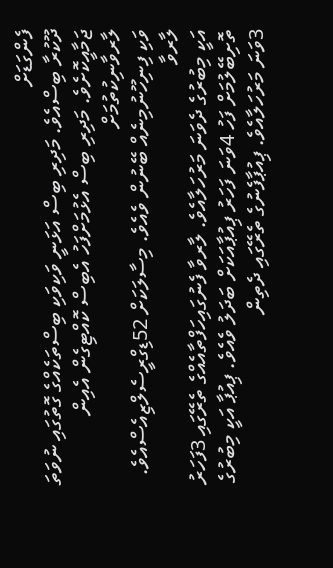ފެންގަޑަށް
ދޫކުރާ ބިސްއެވެ. މަދިރި ބިސް އަޅަނީ ވަކިވަކި ބިސްތަކެއްގެ ގޮތުގައި ނުވަތަ
ޖަމާއީކޮށެވެ. މަދިރި ބިސް އެޅުމަށްފަހު އެބިސް ކޮއްޓިގެން އެއިން ލާރވާނިކުތުމަށް
ވަކި ފިނިހޫނުމިނެއް ބޭނުން ވެއެވެ. މިސާލަކަށް 52ޑިގްރީސެލްޒިއެސްއެވެ. ލާރވާ
އަކީ މިބުރުގެ ދެވަނަ މަރުހަލާއެވެ. ލާރވާ ފެނުގައިހަފްތާއެއްގެ ތެރޭގައި 3ފަހަރު
ތޮށިބޭލުމަށް ފަހު 4ވަނަ ފަހަރު ޕިއުޕާއަކަށް ބަދަލު ވެއެވެ. ޕިއުޕާ އަކީ މިބުރުގެ
3ވަނަ މަރުހަލާއެވެ. ޕިއުޕާފެނުގެ ތެރޭގައި ދެތިން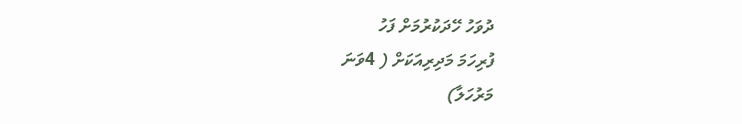ދުވަހު ހޭދަކުރުމަށް ފަހު
ފުރިހަމަ މަދިރިއަކަށް ( 4ވަނަ
މަރުހަލާ)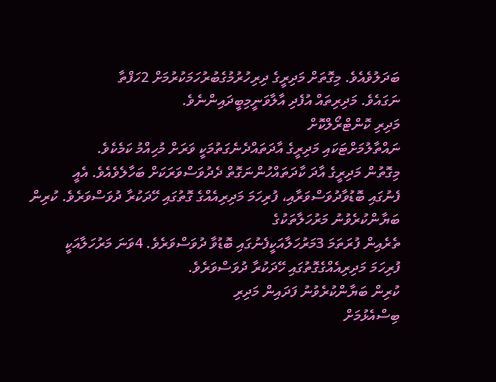ބަދަލުވެއެވެ. މިގޮތަށް މަދިރީގެ ދިރިހުރުމުގެބުރުހަމަކުރުމަށް 2ހަފްތާ
ނަގައެވެ. މަދިރިތައް އުފެދި އާލާވަނީމިބީދައިންނެވެ.
މަދިރި ކޮންޓްރޯލްކޮށް
ނައްތާލުމަށްޓަކައި މަދިރީގެ އާދަތައްދެނެގަތުމަކީ ވަރަށް މުހިއްމު ކަމެކެވެ.
މިގޮތުން މަދިރީގެ އާދަ ކާދަތައްހުންނަގޮތް ދެދުވަސްވަރަކަށް ބަހާލެވެއެވެ. އެއީ
ފެނުގައި ބޮޑުވާދުވަސްވަރާއި، ފުރިހަމަ މަދިރިއެއްގެ ގޮތުގައި ހޭދަކުރާ ދުވަސްވަރެވެ. ކުރިން ބަޔާންކުރެވުނު މަރުހަލާތަކުގެ
ތެރެއިން ފުރަތަމަ 3މަރުހަލާއަކީފެނުގައި ބޮޑުވާ ދުވަސްވަރެވެ. 4ވަނަ މަރުހަލާއަކީ
ފުރިހަމަ މަދިރިއެއްގެގޮތުގައި ހޭދަކުރާ ދުވަސްވަރެވެ.
ކުރިން ބަޔާންކުރެވުނު ފަދައިން މަދިރި
ބިސްއެޅުމަށް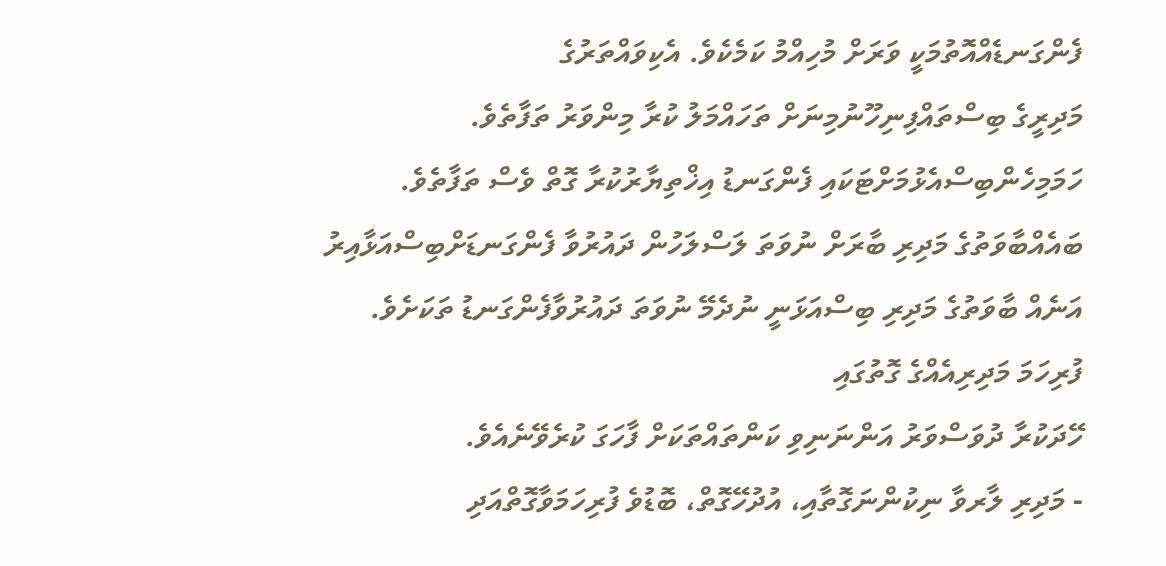ފެންގަނޑެއްއޮތުމަކީ ވަރަށް މުހިއްމު ކަމެކެވެ. އެކިވައްތަރުގެ
މަދިރީގެ ބިސްތައްފިނިހޫނުމިނަށް ތަހައްމަލު ކުރާ މިންވަރު ތަފާތެވެ.
ހަމަމިހެންބިސްއެޅުމަށްޓަކައި ފެންގަނޑު އިޚްތިޔާރުކުރާ ގޮތް ވެސް ތަފާތެވެ.
ބައެއްބާވަތުގެ މަދިރި ބާރަށް ނުވަތަ ލަސްލަހުން ދައުރުވާ ފެންގަނޑަށްބިސްއަޅާއިރު
އަނެއް ބާވަތުގެ މަދިރި ބިސްއަޅަނީ ނުދެމޭ ނުވަތަ ދައުރުވާފެންގަނޑު ތަކަށެވެ.
ފުރިހަމަ މަދިރިއެއްގެ ގޮތުގައި
ހޭދަކުރާ ދުވަސްވަރު އަންނަނިވި ކަންތައްތަކަށް ފާހަގަ ކުރެވޭނެއެވެ.
- މަދިރި ލާރވާ ނިކުންނަގޮތާއި، އުދުހޭގޮތް، ބޮޑުވެ ފުރިހަމަވާގޮތްއަދި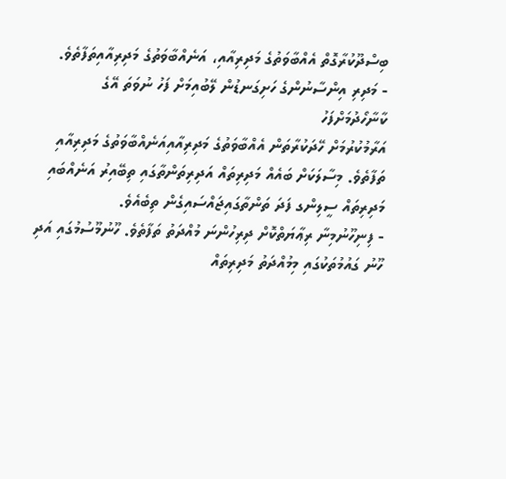ބިސްދޫކުރާގޮތް އެއްބާވަތުގެ މަދިރިއާއި، އަނެއްބާވަތުގެ މަދިރިއާއިތަފާތެވެ.
- މަދިރި އިންސާނުންގެ ހަށިގަނޑުން ލޭބުއިމަށް ފަހު ނުވަތަ އޭގެ ކާނާހޯދުމަށްފަހު
އަރާމުކުރުމަށް ހޭދަކުރާތަން އެއްބާވަތުގެ މަދިރިއާއިއަނެއްބާވަތުގެ މަދިރިއާއި
ތަފާތެވެ. މިސާލަކަށް ބައެއް މަދިރިތައް އަދިރިތަންތާގައި ތިބޭއިރު އަނެއްބައި
މަދިރިތައް ސީލިންގ ފަދަ ތަންތާގައިޖައްސައިގެން ތިބެއެވެ.
- ފިނިހޫނުމިނާ ރިޢާޔަތްކޮށް ދިރިހުންނަ މުއްދަތު ތަފާތެވެ. ހޫނުމޫސުމުގައި އަދި
ހޫނު ގައުމުތަކުގައި މިމުއްދަތު މަދިރިތައް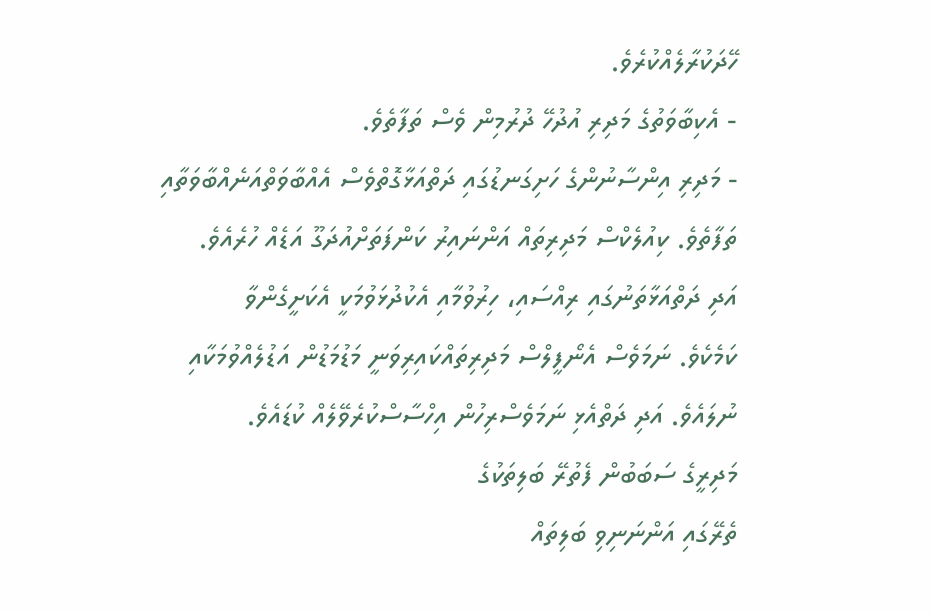ހޭދަކުރާލެއްކުރެވެ.
- އެކިބާވަތުގެ މަދިރި އުދުހޭ ދުރުމިން ވެސް ތަފާތެވެ.
- މަދިރި އިންސާނުންގެ ހަށިގަނޑުގައި ދަތްއަޅާގޮތްވެސް އެއްބާވަތްއަނެއްބާވަތާއި
ތަފާތެވެ. ކިއުލެކްސް މަދިރިތައް އަންނައިރު ކަންފަތަށްއުދަގޫ އަޑެއް ހުރެއެވެ.
އަދި ދަތްއަޅާތަނުގައި ރިއްސައި، ހިރުވުމާއި އެކުދުޅަވުމަކީ އެކަށީގެންވާ
ކަމެކެވެ. ނަމަވެސް އެނޯފީލްސް މަދިރިތައްކައިރިވަނީ މަޑުމަޑުން އަޑުލެއްވުމަކާއި
ނުލައެވެ. އަދި ދަތްއެޅި ނަމަވެސްރިހުން އިހްސާސްކުރެވޭލެއް ކުޑައެވެ.
މަދިރީގެ ސަބަބުން ފެތުރޭ ބަލިތަކުގެ
ތެރޭގައި އަންނަނިވި ބަލިތައް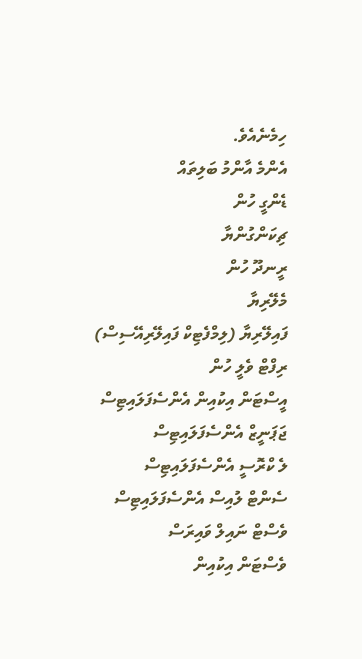ހިމެނެއެވެ.
އެންމެ އާންމު ބަލިތައް
ޑެންގީ ހުން
ޗިކަންގުންޔާ
ރީނދޫ ހުން
މެލޭރިޔާ
ފައިލޭރިޔާ (ލިމްފެޓިކް ފައިލޭރިއޭސިސް)
ރިފްޓް ވެލީ ހުން
އީސްޓަން އިކުއިން އެންސެފަލައިޓިސް
ޖަޕަނީޒް އެންސެފަލައިޓިސް
ލެ ކްރޮސީ އެންސެފަލައިޓިސް
ސެންޓް ލުއިސް އެންސެފަލައިޓިސް
ވެސްޓް ނައިލް ވައިރަސް
ވެސްޓަން އިކުއިން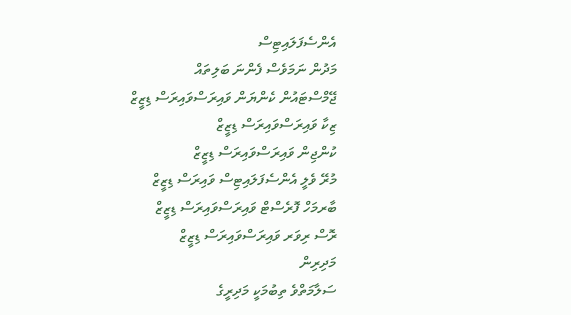އެންސެފަލައިޓިސް
މަދުން ނަމަވެސް ފެންނަ ބަލިތައް
ޖޭމްސްޓައުން ކެންޔަން ވައިރަސްވައިރަސް ޑިޒީޒް
ޒިކާ ވައިރަސްވައިރަސް ޑިޒީޒް
ކުންޖިން ވައިރަސްވައިރަސް ޑިޒީޒް
މުރޭ ވެލީ އެންސެފަލައިޓިސް ވައިރަސް ޑިޒީޒް
ބާރމަހް ފޮރެސްޓް ވައިރަސްވައިރަސް ޑިޒީޒް
ރޮސް ރިވަރ ވައިރަސްވައިރަސް ޑިޒީޒް
މަދިރިން
ސަލާމަތްވެ ތިބުމަކީ މަދިރީގެ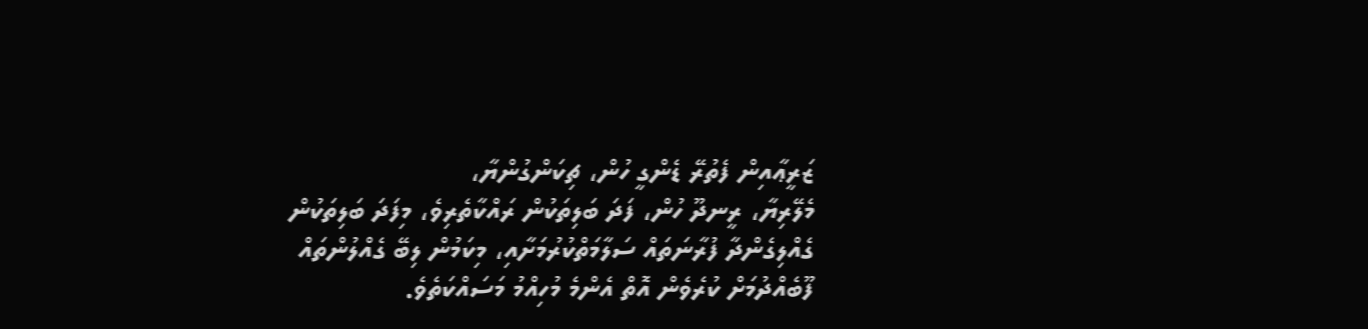ޒަރީޢާއިން ފެތުރޭ ޑެންގީ ހުން، ޗިކަންގުންޔާ،
މެލޭރިޔާ، ރީނދޫ ހުން، ފަދަ ބަލިތަކުން ރައްކާތެރިވެ، މިފަދަ ބަލިތަކުން
ގެއްލިގެންދާ ފުރާނަތައް ސަލާމަތްކުރުމަށާއި، މިކަމުން ލިބޭ ގެއްލުންތައް
ފޫބެއްދުމަށް ކުރެވެން އޮތް އެންމެ މުހިއްމު މަސައްކަތެވެ.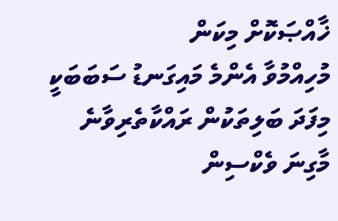ޚާއްޞަކޮށް މިކަން
މުހިއްމުވާ އެންމެ މައިގަނޑު ސަބަބަކީ މިފަދަ ބަލިތަކުން ރައްކާތެރިވާނެ މާގިނަ ވެކްސިން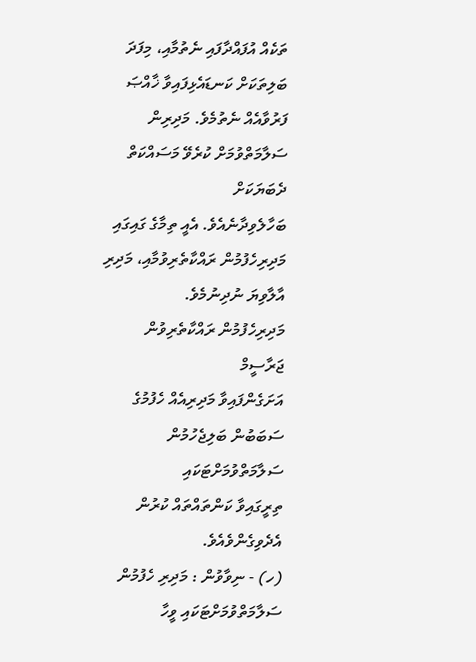ތަކެއް އުފައްދާފައި ނެތުމާއި، މިފަދަ ބަލިތަކަށް ކަނޑައެޅިފައިވާ ޚާއްޞަ
ފަރުވާއެއް ނެތުމެވެ. މަދިރިން ސަލާމަތްވުމަށް ކުރެވޭ މަސައްކަތް ދެބަޔަކަށް
ބަހާލެވިދާނެއެވެ. އެއީ ތިމާގެ ގައިގައި މަދިރިހެފުމުން ރައްކާތެރިވުމާއި، މަދިރި
އާލާވިޔަ ނުދިނުމެވެ.
މަދިރިހެފުމުން ރައްކާތެރިވުން
ޖަރާސީމް
އަށަގެންފައިވާ މަދިރިއެއް ހެފުމުގެ ސަބަބުން ބަލިޖެހުމުން ސަލާމަތްވުމަށްޓަކައި
ތިރީގައިވާ ކަންތައްތައް ކުރުން އެދެވިގެންވެއެވެ.
(ހ) - ނިވާވުން : މަދިރި ހެފުމުން ސަލާމަތްވުމަށްޓަކައި ވީހާ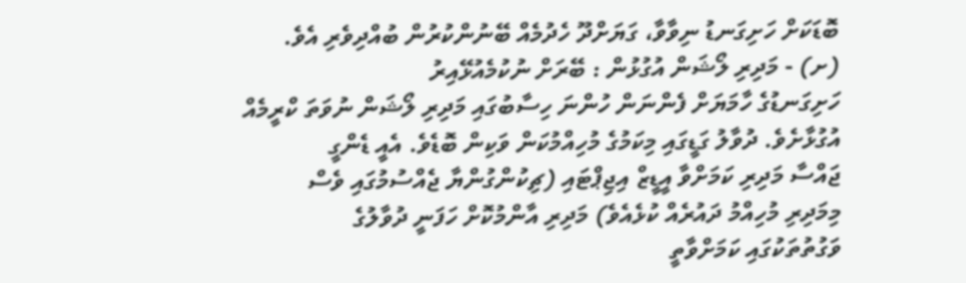ބޮޑަކަށް ހަށިގަނޑު ނިވާވާ، ގަޔަށްދޫ ހެދުމެއް ބޭނުންކުރުން ބުއްދިވެރި އެވެ.
(ށ) - މަދިރި ލޯޝަން އުގުޅުން : ބޭރަށް ނުކުމެއުޅޭއިރު
ހަށިގަނޑުގެ ހާމަޔަށް ފެންނަން ހުންނަ ހިސާބުގައި މަދިރި ލޯޝަން ނުވަތަ ކްރީމެއް
އުގުޅާށެވެ. ދުވާލު ގަޑީގައި މިކަމުގެ މުހިއްމުކަން ވަކިން ބޮޑެވެ. އެއީ ޑެންގީ
ޖައްސާ މަދިރި ކަމަށްވާ އީޑީޒް އިޖިޕްޓައި (ޗިކުންގުންޔާ ޖެއްސުމުގައި ވެސް
މިމަދިރި މުހިއްމު ދައުރެއް ކުޅެއެވެ) މަދިރި އާންމުކޮށް ހަފަނީ ދުވާލުގެ
ވަގުތުތަކުގައި ކަމަށްވާތީ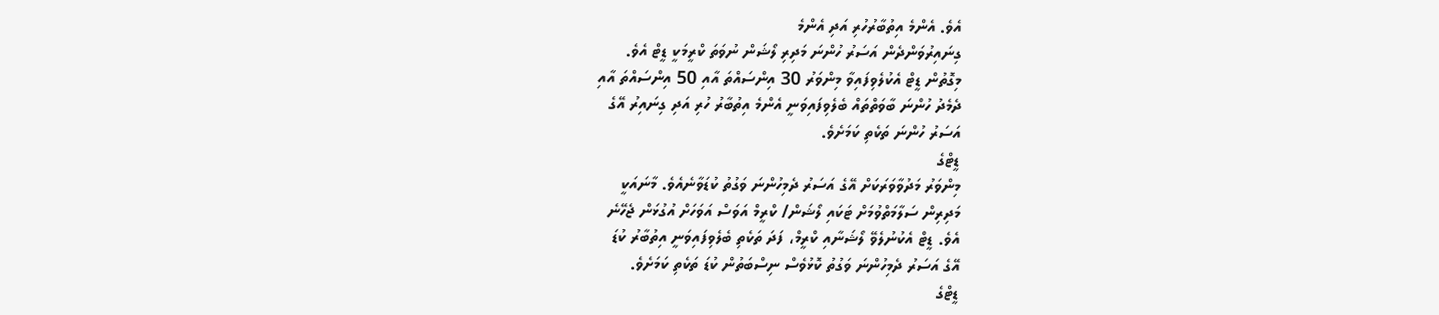އެވެ. އެންމެ އިތުބާރުހުރި އަދި އެންމެ
ގިނައިރުވަންދެން އަސަރު ހުންނަ މަދިރި ލޯޝަން ނުވަތަ ކްރީމަކީ ޑީޓް އެވެ.
މިގޮތުން ޑީޓް އެކުލެވިފައިވާ މިންވަރު 30 އިންސައްތަ އާއި 50 އިންސައްތަ އާއި
ދެމެދު ހުންނަ ބާވަތްތައް ބެލެވިފައިވަނީ އެންމެ އިތުބާރު ހުރި އަދި ގިނައިރު އޭގެ
އަސަރު ހުންނަ ތަކެތި ކަމަށެވެ.
ޑީޓްގެ
މިންވަރު މަދުވާވަރަކަށް އޭގެ އަސަރު ދެމިހުންނަ ވަގުތު ކުޑަވާނެއެވެ. މާނައަކީ
މަދިރިން ސަލާމަތްވުމަށް ޓަކައި ލޯޝަން/ ކްރީމް އަވަސް އަވަހަށް އުގުޅަން ޖެހޭނެ
އެވެ. ޑީޓް އެކުނުލެވޭ ލޯޝަނާއި ކްރީމް، ފަދަ ތަކެތި ބެލެވިފައިވަނީ އިތުބާރު ކުޑަ
އޭގެ އަސަރު ދެމިހުންނަ ވަގުތު ކޮޅުވެސް ނިސްބަތުން ކުޑަ ތަކެތި ކަމަށެވެ.
ޑީޓްގެ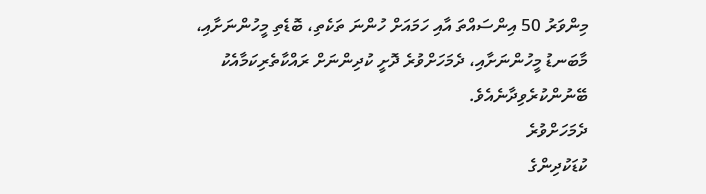މިންވަރު 50 އިންސައްތަ އާއި ހަމައަށް ހުންނަ ތަކެތި، ބޮޑެތި މީހުންނަށާއި،
މާބަނޑު މީހުންނަށާއި، ދެމަހަށްވުރެ ދޮށީ ކުދިންނަށް ރައްކާތެރިކަމާއެކު
ބޭނުންކުރެވިދާނެއެވެ.
ދެމަހަށްވުރެ
ކުޑަކުދިންގެ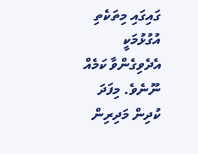ގައިގައި މިތަކެތި އުގުޅުމަކީ އެދެވިގެންވާ ކަމެއް ނޫނެވެ. މިފަދަ
ކުދިން މަދިރިން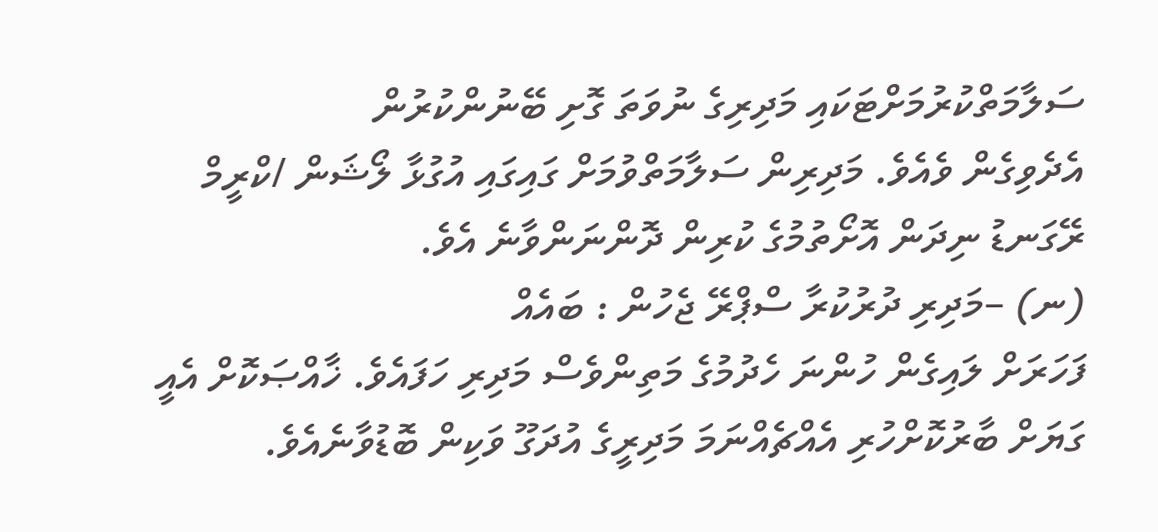ސަލާމަތްކުރުމަށްޓަކައި މަދިރިގެ ނުވަތަ ގޮށި ބޭނުންކުރުން
އެދެވިގެން ވެއެވެ. މަދިރިން ސަލާމަތްވުމަށް ގައިގައި އުގުޅާ ލޯޝަން /ކްރީމް
ރޭގަނޑު ނިދަން އޮށޯތުމުގެ ކުރިން ދޮންނަންވާނެ އެވެ.
(ނ) –މަދިރި ދުރުކުރާ ސްޕްރޭ ޖެހުން : ބައެއް
ފަހަރަށް ލައިގެން ހުންނަ ހެދުމުގެ މަތިންވެސް މަދިރި ހަފައެވެ. ޚާއްޞަކޮށް އެއީ
ގަޔަށް ބާރުކޮށްހުރި އެއްޗެއްނަމަ މަދިރީގެ އުދަގޫ ވަކިން ބޮޑުވާނެއެވެ.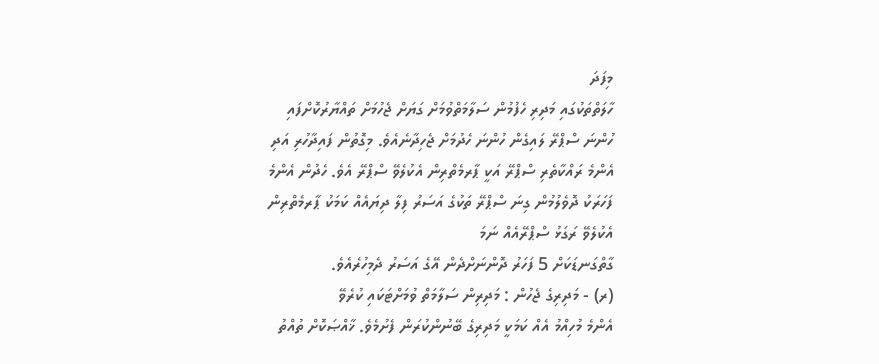މިފަދަ
ހާލަތްތަކުގައި މަދިރި ހެފުމުން ސަލާމަތްވުމަށް ގަޔަށް ޖެހުމަށް ތައްޔާރުކޮށްފައި
ހުންނަ ސްޕްރޭ ލައިގެން ހުންނަ ހެދުމަށް ޖެހިދާނެއެވެ. މިގޮތުން ފައިދާހުރި އަދި
އެންމެ ރައްކާތެރި ސްޕްރޭ އަކީ ޕާރމެތްރިން އެކުލެވޭ ސްޕްރޭ އެވެ. ހެދުން އެންމެ
ފަހަރަކު ދޮވެލުމުން ގިނަ ސްޕްރޭ ތަކުގެ އަސަރު ފިލާ ދިޔައެއް ކަމަކު ޕާރމެތްރިން
އެކުލެވޭ ރަގަޅު ސްޕްރޭއެއް ނަމަ
ގާތްގަނޑަކަށް 5 ފަހަރު ދޮންނަށްދެން އޭގެ އަސަރު ދެމިހުރެއެވެ.
(ރ) - މަދިރިގެ ޖެހުން : މަދިރިން ސަލާމަތް ވުމަށްޓަކައި ކުރެވޭ
އެންމެ މުހިއްމު އެއް ކަމަކީ މަދިރިގެ ބޭނުންކުރަން ފެށުމެވެ. ޚާއްޞަކޮށް ތުއްތު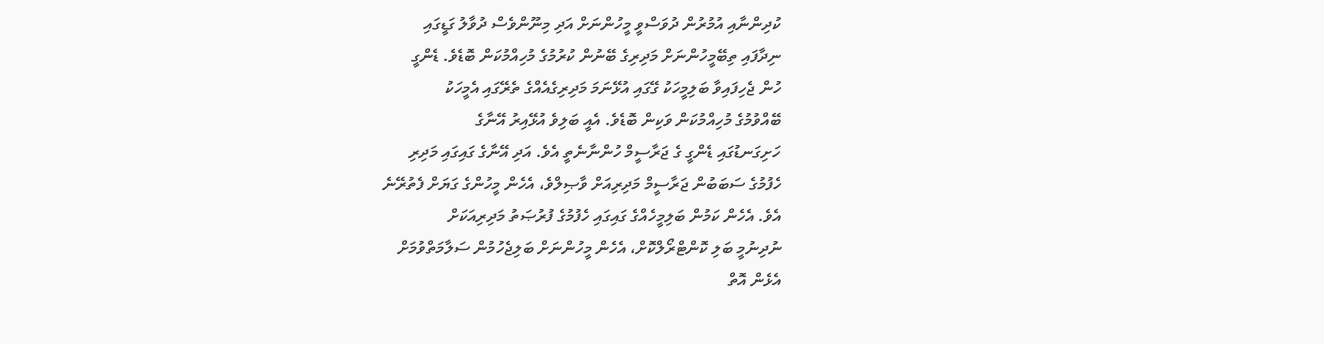ކުދިންނާއި އުމުރުން ދުވަސްވީ މީހުންނަށް އަދި މިނޫންވެސް ދުވާލު ގަޑީގައި
ނިދާފައި ތިބޭމީހުންނަށް މަދިރިގެ ބޭނުން ކުރުމުގެ މުހިއްމުކަން ބޮޑެވެ. ޑެންގީ
ހުން ޖެހިފައިވާ ބަލިމީހަކު ގޭގައި އުޅޭނަމަ މަދިރިގެއެއްގެ ތެރޭގައި އެމީހަކު
ބޭއްވުމުގެ މުހިއްމުކަން ވަކިން ބޮޑެވެ. އެއީ ބަލިވެ އުޅޭއިރު އޭނާގެ
ހަށިގަނޑުގައި ޑެންގީ ގެ ޖަރާސީމް ހުންނާނެތީ އެވެ. އަދި އޭނާގެ ގައިގައި މަދިރި
ހެފުމުގެ ސަބަބުން ޖަރާސީމް މަދިރިއަށް ވާޞިލްވެ، އެހެން މީހުންގެ ގަޔަށް ފެތުރޭނެ
އެވެ. އެހެން ކަމުން ބަލިމީހެއްގެ ގައިގައި ހެފުމުގެ ފުރުޞަތު މަދިރިއަކަށް
ނުދިނުމީ ބަލި ކޮންޓްރޯލްކޮށް، އެހެން މީހުންނަށް ބަލިޖެހުމުން ސަލާމަތްވުމަށް
އެޅެން އޮތް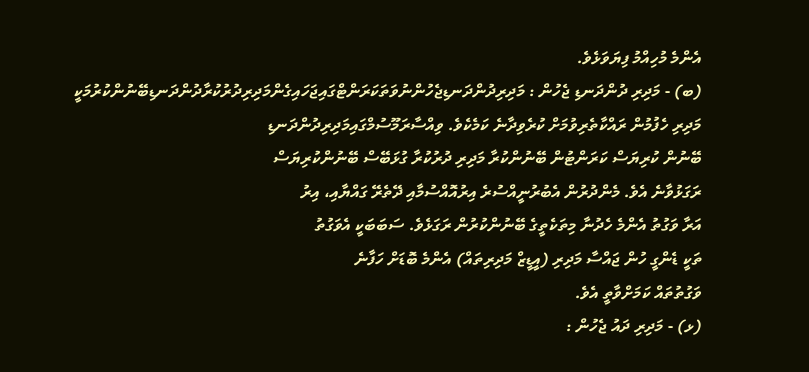އެންމެ މުހިއްމު ފިޔަވަޅެވެ.
(ބ) - މަދިރި ދުންދަނޑި ޖެހުން : މަދިރިދުންދަނޑިޖެހުންނުވަތަކަރަންޓްގައިޖަހައިގެންމަދިރިދުރުކުރާދުންދަނޑިބޭނުންކުރުމަކީ
މަދިރި ހެފުމުން ރައްކާތެރިވުމަށް ކުރެވިދާނެ ކަމެކެވެ. ވިއްސާރަމޫސުމްގައިމަދިރިދުންދަނޑި
ބޭނުން ކުރިޔަސް ކަރަންޓުން ބޭނުންކުރާ މަދިރި ދުރުކުރާ ގުޅަބޭސް ބޭނުންކުރިޔަސް
ރަގަޅުވާނެ އެވެ. މެންދުރުން އެބުރުނީއްސުރެ އިރުއޮއްސުމާއި ދޭތެރޭ ގައްޔާއި، އިރު
އަރާ ވަގުތު އެންމެ ހެދުނާ މިތަކެތީގެ ބޭނުންކުރުން ރަގަޅެވެ. ސަބަބަކީ އެވަގުތު
ތަކީ ޑެންގީ ހުން ޖައްސާ މަދިރި (އީޑީޒް މަދިރިތައް) އެންމެ ބޮޑަށް ހަފާނެ
ވަގުތުތައް ކަމަށްވާތީ އެވެ.
(ޅ) - މަދިރި ދައު ޖެހުން :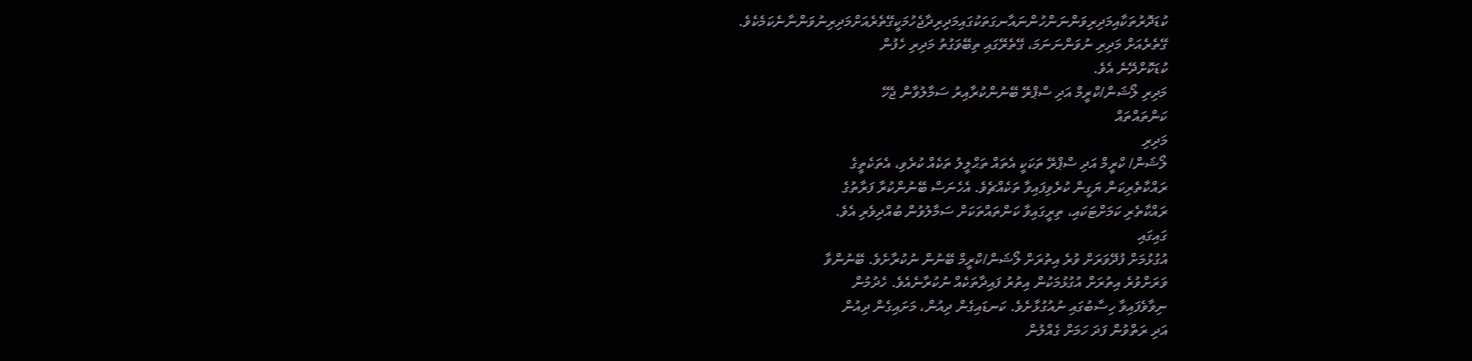ކުޑަދޮރުތަކާއިމަދިރިވަންނަންހުންނައާނގަތަކުގައިމަދިރިދާޖެހުމަކީގޭތެރެއަށްމަދިރިނުވަންނާނެކަމެކެވެ.
ގޭތެރެއަށް މަދިރި ނުވަންނަނަމަ، ގޭތެރޭގައި ތިބޭވަގުތު މަދިރި ހެފުން
ކުޑަކޮށްދޭނެ އެވެ.
މަދިރި ލޯޝަން/ކްރީމް އަދި ސްޕްރޭ ބޭނުންކުރާއިރު ސަމާލުވާން ޖެހޭ
ކަންތައްތައް
މަދިރި
ލޯޝަން/ ކްރީމް އަދި ސްޕްރޭ ތަކަކީ އެތައް ތަޙްލީލު ތަކެއް ކުރެވި، އެތަކެތީގެ
ރައްކާތެރިކަން ޔަގީން ކުރެވިފައިވާ ތަކެއްޗެވެ. އެހެނަސް ބޭނުންކުރާ ފަރާތުގެ
ރައްކާތެރި ކަމަށްޓަކައި، ތިރީގައިވާ ކަންތައްތަކަށް ސަމާލުވުން ބުއްދިވެރި އެވެ.
ގައިގައި
އުގުޅުމަށް ފުދޭވަރަށް ވުރެ އިތުރަށް ލޯޝަން/ކްރީމް ބޭނުން ނުކުރާށެވެ. ބޭނުންވާ
ވަރަށްވުރެ އިތުރަށް އުގުޅުމަކުން އިތުރު ފައިދާތަކެއް ނުކުރާނެއެވެ. ހެދުމުން
ނިވާވެފައިވާ ހިސާބުގައި ނުއުގުޅާށެވެ. ކަނޑައިގެން ދިއުން، މަށައިގެން ދިއުން
އަދި ރަތްވުން ފަދަ ހަމަށް ގެއްލުން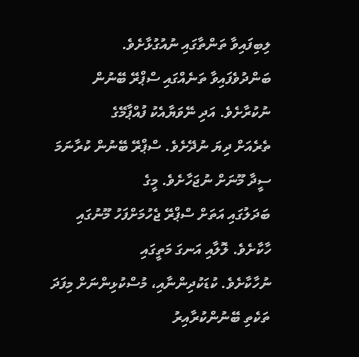ލިބިފައިވާ ތަންތާގައި ނުއުގުޅާށެވެ.
ބަންދުވެފައިވާ ތަނެއްގައި ސްޕްރޭ ބޭނުން ނުކުރާށެވެ. އަދި ނޭވަޔާއެކު ފުއްޕާމޭގެ
ތެރެއަށް ދިޔަ ނުދޭށެވެ. ސްޕްރޭ ބޭނުން ކުރާނަމަ ސީދާ މޫނަށް ނުޖަހާށެވެ. މީގެ
ބަދަލުގައި އަތަށް ސްޕްރޭ ޖެހުމަށްފަހު މޫނުގައި ހާކާށެވެ. ލޮލާއި އަނގަ މަތީގައި
ނުހާކާށެވެ. ކުޑަކުދިންނާއި، މުސްކުޅިންނަށް މިފަދަ ތަކެތި ބޭނުންކުރާއިރު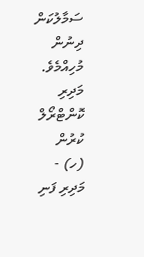ސަމާލުކަން ދިނުން މުހިއްމެވެ.
މަދިރި ކޮންޓްރޯލް ކުރުން
(ހ) - މަދިރި ފަނި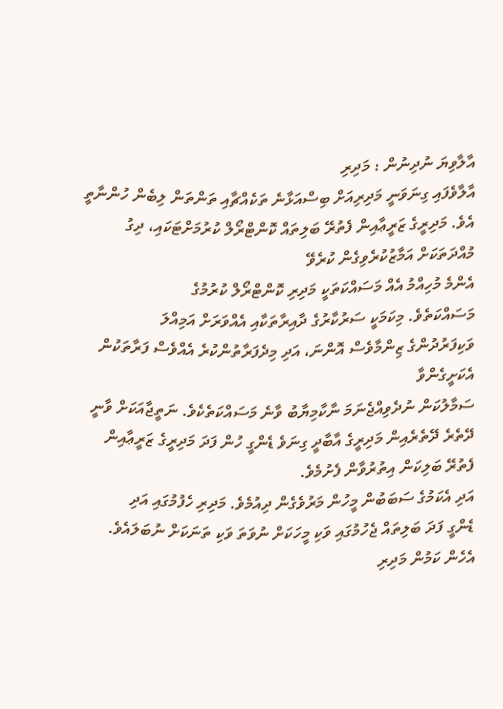އާލާވިޔަ ނުދިނުން : މަދިރި
އާލާވެފައި ގިނަވަނީ މަދިރިއަށް ބިސްއަޅާނެ ތަކެއްޗާއި ތަންތަން ލިބެން ހުންނާތީ
އެވެ. މަދިރީގެ ޒަރީޢާއިން ފެތުރޭ ބަލިތައް ކޮންޓްރޯލް ކުރުމަށްޓަކައި، ދިގު
މުއްދަތަކަށް އަމާޒުކުރެވިގެން ކުރެވޭ
އެންމެ މުހިއްމު އެއް މަސައްކަތަކީ މަދިރި ކޮންޓްރޯލް ކުރުމުގެ
މަސައްކަތެވެ. މިކަމަކީ ސަރުކާރުގެ ދާއިރާތަކާއި އެއްވަރަށް އަމިއްލަ
ވަކިފަރުދުންގެ ޒިންމާވެސް އޮންނަ، އަދި މިދެފަރާތުންކުރެ އެއްވެސް ފަރާތަކުން އެކަށީގެންވާ
ސަމާލުކަން ނުދެވިއްޖެނަމަ ނާކާމިޔާބު ވާނެ މަސައްކަތެކެވެ. ނަތީޖާއަކަށް ވާނީ
ދޭތެރެ ދޭތެރެއިން މަދިރީގެ އާބާދީ ގިނަވެ ޑެންގީ ހުން ފަދަ މަދިރީގެ ޒަރީޢާއިން
ފެތުރޭ ބަލިކަން އިތުރުވާން ފެށުމެވެ.
އަދި އެކަމުގެ ސަބަބުން މީހުން މަރުވެގެން ދިއުމެވެ. މަދިރި ހެފުމުގައި އަދި
ޑެންގީ ފަދަ ބަލިތައް ޖެހުމުގައި ވަކި މީހަކަށް ނުވަތަ ވަކި ތަނަކަށް ނުބަލައެވެ.
އެހެން ކަމުން މަދިރި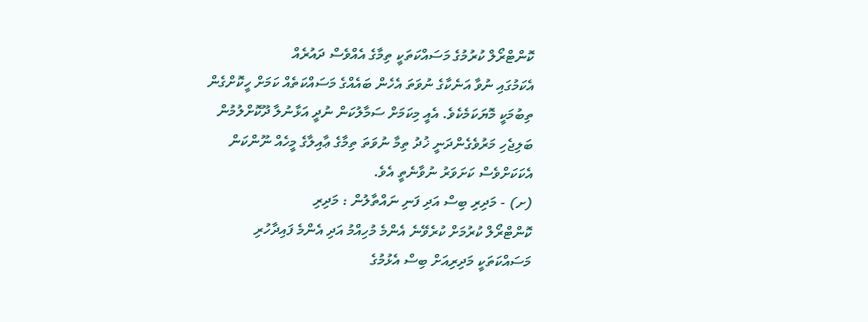ކޮންޓްރޯލް ކުރުމުގެ މަސައްކަތަކީ ތިމާގެ އެއްވެސް ދައުރެއް
އެކަމުގައި ނުވާ އަނެކާގެ ނުވަތަ އެހެން ބައެއްގެ މަސައްކަތެއް ކަމަށް ހީކޮށްގެން
ތިބުމަކީ މޮޔަކަމެކެވެ. އެއީ މިކަމަށް ސަމާލުކަން ނުދީ އަޅާނުލާ ދޫކޮށްލުމުން
ބަލިޖެހި މަރުވެގެންދަނީ ޚުދު ތިމާ ނުވަތަ ތިމާގެ ޢާއިލާގެ މީހެއް ނޫންކަން
އެކަކަށްވެސް ކަށަވަރު ނުވާނެތީ އެވެ.
(ށ) - މަދިރި ބިސް އަދި ފަނި ނައްތާލުން : މަދިރި
ކޮންޓްރޯލް ކުރުމަށް ކުރެވޭނެ އެންމެ މުހިއްމު އަދި އެންމެ ފައިދާހުރި
މަސައްކަތަކީ މަދިރިއަށް ބިސް އެޅުމުގެ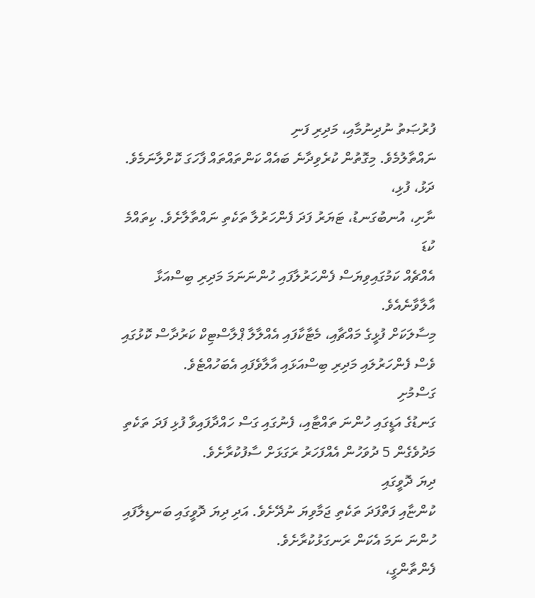ފުރުޞަތު ނުދިނުމާއި، މަދިރި ފަނި
ނައްތާލުމެވެ. މިގޮތުން ކުރެވިދާނެ ބައެއް ކަންތައްތައް ފާހަގަ ކޮށްލާނަމެވެ.
ދަޅު، ފުޅި،
ނާށި، އުނބުގަނޑު، ޓަޔަރު ފަދަ ފެންހަރުލާ ތަކެތި ނައްތާލާށެވެ. ކިތައްމެ ކުޑަ
އެއްޗެއް ކަމުގައިވިޔަސް ފެންހަރުލާފައި ހުންނަނަމަ މަދިރި ބިސްއަޅާ އާލާވާނެއެވެ.
މިސާލަކަށް ފުޅީގެ މައްޗާއި، މެޓާކާފައި އެއްލާލާ ޕްލާސްޓިކް ކަރުދާސް ކޮޅުގައި
ވެސް ފެންހަރުލައި މަދިރި ބިސްއަޅައި އާލާވެފައި އެބަހުއްޓެވެ.
ގަސްމުށި
ގަނޑުގެ އަޑީގައި ހުންނަ ތައްޓާއި، ފެނުގައި ގަސް ހައްދާފައިވާ ފުޅި ފަދަ ތަކެތި
މަދުވެގެން 5 ދުވަހުން އެއްފަހަރު ރަގަޅަށް ސާފުކުރާށެވެ.
ދިޔަ ދޮވީގައި
ކުންޏާއި ފަތްފަދަ ތަކެތި ޖަމާވިޔަ ނުދޭށެވެ. އަދި ދިޔަ ދޮވީގައި ބަނޑިލާފައި
ހުންނަ ނަމަ އެކަން ރަނގަޅުކުރާށެވެ.
ފެންތާންގީ،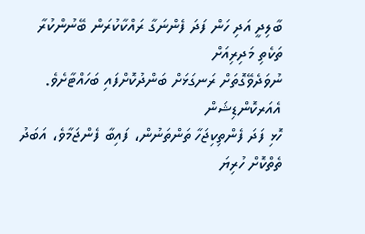ބާލިދީ އަދި ހަން ފަދަ ފެންނަގާ ރައްކާކުރަން ބޭނުންކުރާ ތަކެތި މަދިރިއަށް
ނުވަދެވޭގޮތަށް ރަނގަޅަށް ބަންދުކޮށްފައި ބަހައްޓާށެވެ.
އެއަރކޮންޑިޝަން
ހޮޅި ފަދަ ފެންތިކިޖަހާ ތަންތަނުން، ފައިބާ ފެންޖަމާވެ، އަބަދު ތެތްކޮށް ހުރިޔަ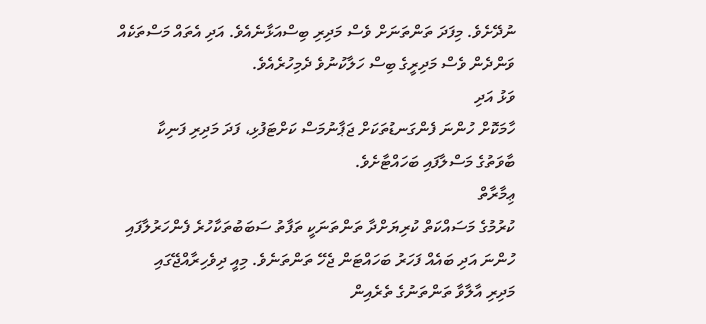ނުދޭށެވެ. މިފަދަ ތަންތަނަށް ވެސް މަދިރި ބިސްއަޅާނެއެވެ. އަދި އެތައް މަސްތަކެއް
ވަންދެން ވެސް މަދިރީގެ ބިސް ހަލާކުނުވެ ދެމިހުރެއެވެ.
ވަޅު އަދި
ހާމަކޮށް ހުންނަ ފެންގަނޑުތަކަށް ޖަޕާނުމަސް ކަށްޓަފުޅި، ފަދަ މަދިރި ފަނިކާ
ބާވަތުގެ މަސްލާފައި ބަހައްޓާށެވެ.
ޢިމާރާތް
ކުރުމުގެ މަސައްކަތް ކުރިޔަށްދާ ތަންތަނަކީ ތަފާތު ސަބަބުތަކާހުރެ ފެންހަރުލާފައި
ހުންނަ އަދި ބައެއް ފަހަރު ބަހައްޓަން ޖެހޭ ތަންތަނެވެ. މިއީ ދިވެހިރާއްޖޭގައި
މަދިރި އާލާވާ ތަންތަނުގެ ތެރެއިން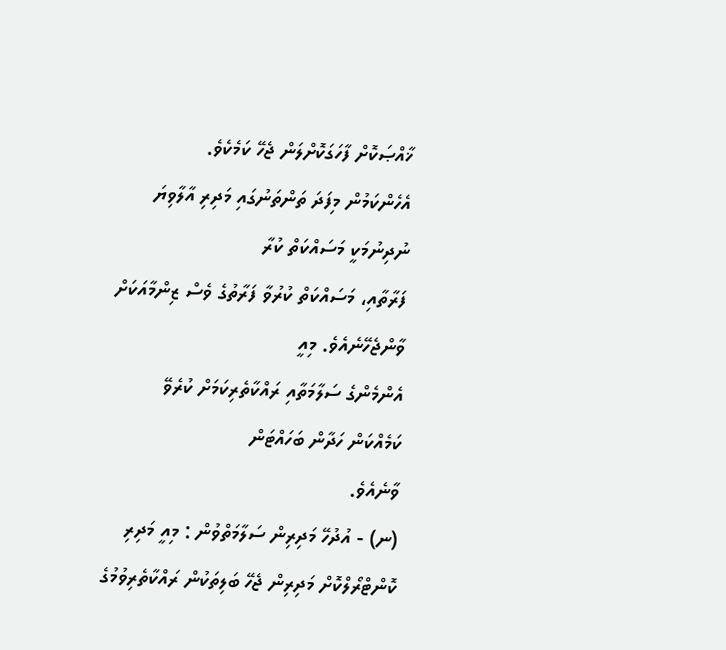ޚާއްޞަކޮށް ފާހަގަކޮށްލަން ޖެހޭ ކަމެކެވެ.
އެހެންކަމުން މިފަދަ ތަންތަނުގައި މަދިރި އާލާވިޔަ ނުދިނުމަކީ މަސައްކަތް ކުރާ
ފަރާތާއި، މަސައްކަތް ކުރުވާ ފަރާތުގެ ވެސް ޒިންމާއަކަށް ވާންޖެހޭނެއެވެ. މިއީ
އެންމެންގެ ސަލާމަތާއި ރައްކާތެރިކަމަށް ކުރެވޭ ކަމެއްކަން ހަދާން ބަހައްޓަން
ވާނެއެވެ.
(ނ) - އުދުހޭ މަދިރިން ސަލާމަތްވުން : މިއީ މަދިރި
ކޮންޓްރޯލްކޮށް މަދިރިން ޖެހޭ ބަލިތަކުން ރައްކާތެރިވުމުގެ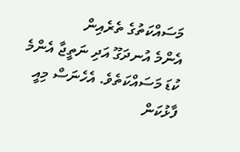މަސައްކަތުގެ ތެރެއިން
އެންމެ އުނދަގޫ އަދި ނަތީޖާ އެންމެ ކުޑަ މަސައްކަތެވެ. އެހެނަސް މިއީ ފާޅުކަން